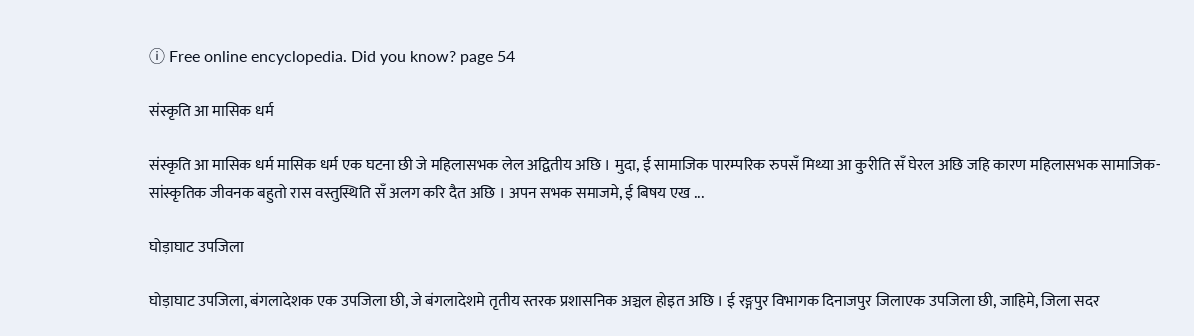ⓘ Free online encyclopedia. Did you know? page 54

संस्कृति आ मासिक धर्म

संस्कृति आ मासिक धर्म मासिक धर्म एक घटना छी जे महिलासभक लेल अद्वितीय अछि । मुदा, ई सामाजिक पारम्परिक रुपसँ मिथ्या आ कुरीति सँ घेरल अछि जहि कारण महिलासभक सामाजिक-सांस्कृतिक जीवनक बहुतो रास वस्तुस्थिति सँ अलग करि दैत अछि । अपन सभक समाजमे, ई बिषय एख ...

घोड़ाघाट उपजिला

घोड़ाघाट उपजिला, बंगलादेशक एक उपजिला छी, जे बंगलादेशमे तृतीय स्तरक प्रशासनिक अञ्चल होइत अछि । ई रङ्गपुर विभागक दिनाजपुर जिलाएक उपजिला छी, जाहिमे, जिला सदर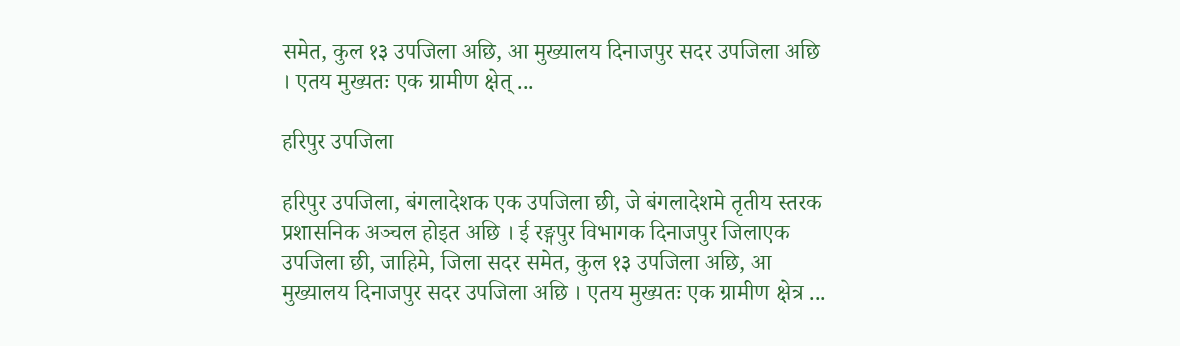समेत, कुल १३ उपजिला अछि, आ मुख्यालय दिनाजपुर सदर उपजिला अछि । एतय मुख्यतः एक ग्रामीण क्षेत् ...

हरिपुर उपजिला

हरिपुर उपजिला, बंगलादेशक एक उपजिला छी, जे बंगलादेशमे तृतीय स्तरक प्रशासनिक अञ्चल होइत अछि । ई रङ्गपुर विभागक दिनाजपुर जिलाएक उपजिला छी, जाहिमे, जिला सदर समेत, कुल १३ उपजिला अछि, आ मुख्यालय दिनाजपुर सदर उपजिला अछि । एतय मुख्यतः एक ग्रामीण क्षेत्र ...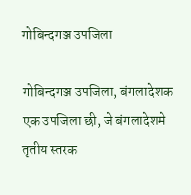गोबिन्दगञ्ज उपजिला

गोबिन्दगञ्ज उपजिला, बंगलादेशक एक उपजिला छी, जे बंगलादेशमे तृतीय स्तरक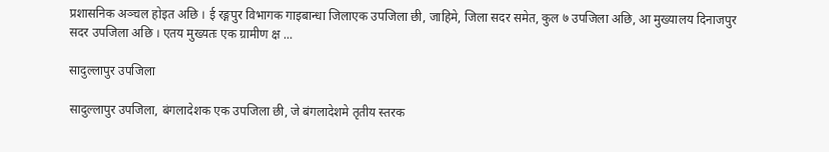प्रशासनिक अञ्चल होइत अछि । ई रङ्गपुर विभागक गाइबान्धा जिलाएक उपजिला छी, जाहिमे, जिला सदर समेत, कुल ७ उपजिला अछि, आ मुख्यालय दिनाजपुर सदर उपजिला अछि । एतय मुख्यतः एक ग्रामीण क्ष ...

सादुल्लापुर उपजिला

सादुल्लापुर उपजिला, बंगलादेशक एक उपजिला छी, जे बंगलादेशमे तृतीय स्तरक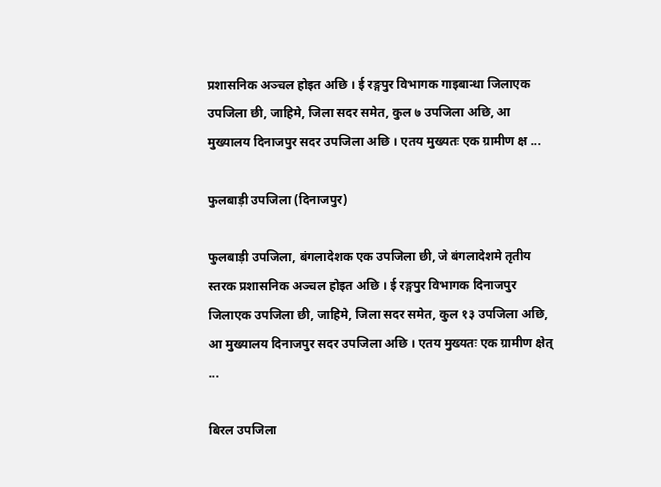प्रशासनिक अञ्चल होइत अछि । ई रङ्गपुर विभागक गाइबान्धा जिलाएक उपजिला छी, जाहिमे, जिला सदर समेत, कुल ७ उपजिला अछि, आ मुख्यालय दिनाजपुर सदर उपजिला अछि । एतय मुख्यतः एक ग्रामीण क्ष ...

फुलबाड़ी उपजिला (दिनाजपुर)

फुलबाड़ी उपजिला, बंगलादेशक एक उपजिला छी, जे बंगलादेशमे तृतीय स्तरक प्रशासनिक अञ्चल होइत अछि । ई रङ्गपुर विभागक दिनाजपुर जिलाएक उपजिला छी, जाहिमे, जिला सदर समेत, कुल १३ उपजिला अछि, आ मुख्यालय दिनाजपुर सदर उपजिला अछि । एतय मुख्यतः एक ग्रामीण क्षेत् ...

बिरल उपजिला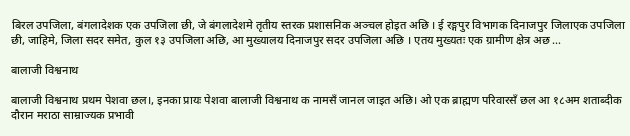बिरल उपजिला, बंगलादेशक एक उपजिला छी, जे बंगलादेशमे तृतीय स्तरक प्रशासनिक अञ्चल होइत अछि । ई रङ्गपुर विभागक दिनाजपुर जिलाएक उपजिला छी, जाहिमे, जिला सदर समेत, कुल १३ उपजिला अछि, आ मुख्यालय दिनाजपुर सदर उपजिला अछि । एतय मुख्यतः एक ग्रामीण क्षेत्र अछ ...

बालाजी विश्वनाथ

बालाजी विश्वनाथ प्रथम पेशवा छल।, इनका प्रायः पेशवा बालाजी विश्वनाथ क नामसँ जानल जाइत अछि। ओ एक ब्राह्मण परिवारसँ छल आ १८अम शताब्दीक दौरान मराठा साम्राज्यक प्रभावी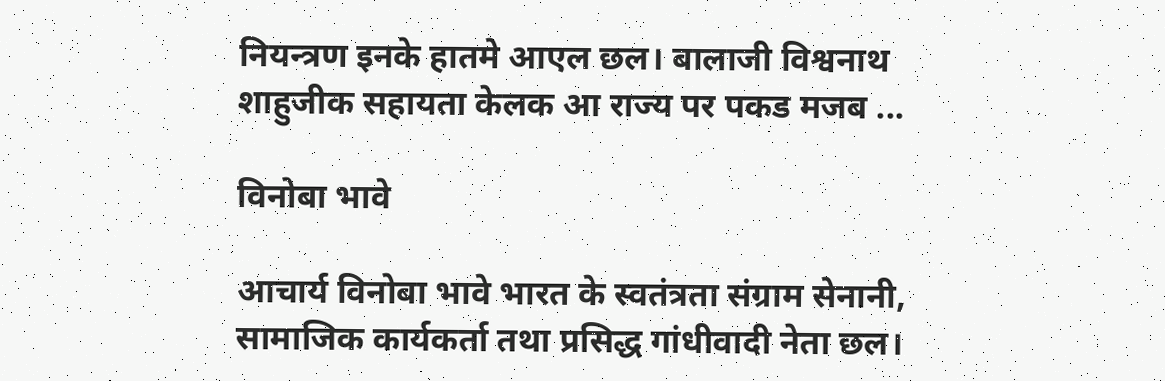नियन्त्रण इनके हातमे आएल छल। बालाजी विश्वनाथ शाहुजीक सहायता केलक आ राज्य पर पकड मजब ...

विनोबा भावे

आचार्य विनोबा भावे भारत के स्वतंत्रता संग्राम सेनानी, सामाजिक कार्यकर्ता तथा प्रसिद्ध गांधीवादी नेता छल।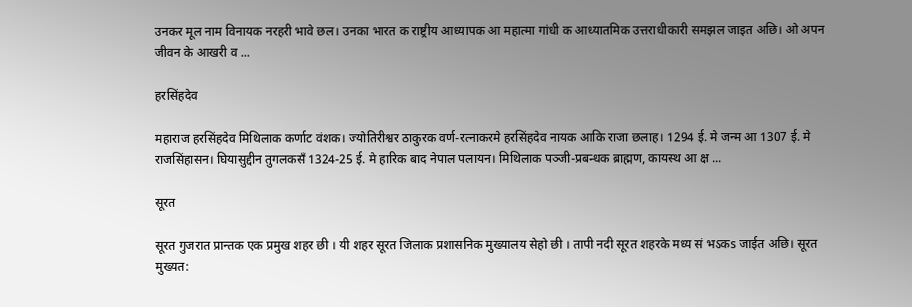उनकर मूल नाम विनायक नरहरी भावे छल। उनका भारत क राष्ट्रीय आध्यापक आ महात्मा गांधी क आध्यातमिक उत्तराधीकारी समझल जाइत अछि। ओ अपन जीवन के आखरी व ...

हरसिंहदेव

महाराज हरसिंहदेव मिथिलाक कर्णाट वंशक। ज्योतिरीश्वर ठाकुरक वर्ण-रत्नाकरमे हरसिंहदेव नायक आकि राजा छलाह। 1294 ई. मे जन्म आ 1307 ई. मे राजसिंहासन। घियासुद्दीन तुगलकसँ 1324-25 ई. मे हारिक बाद नेपाल पलायन। मिथिलाक पञ्जी-प्रबन्धक ब्राह्मण, कायस्थ आ क्ष ...

सूरत

सूरत गुजरात प्रान्तक एक प्रमुख शहर छी । यी शहर सूरत जिलाक प्रशासनिक मुख्यालय सेहो छी । तापी नदी सूरत शहरके मध्य सं भऽकs जाईत अछि। सूरत मुख्यत: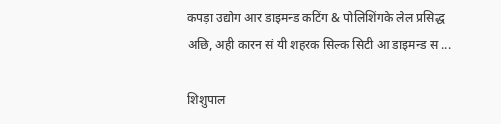कपड़ा उद्योग आर डाइमन्ड कटिंग & पोलिशिंगके लेल प्रसिद्ध अछि, अही कारन सं यी शहरक सिल्क सिटी आ डाइमन्ड स ...

शिशुपाल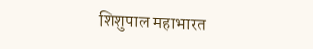शिशुपाल महाभारत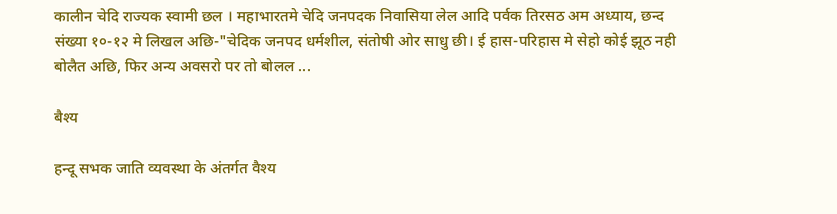कालीन चेदि राज्यक स्वामी छल । महाभारतमे चेदि जनपदक निवासिया लेल आदि पर्वक तिरसठ अम अध्याय, छन्द संख्या १०-१२ मे लिखल अछि-"चेदिक जनपद धर्मशील, संतोषी ओर साधु छी। ई हास-परिहास मे सेहो कोई झूठ नही बोलैत अछि, फिर अन्य अवसरो पर तो बोलल ...

बैश्य

हन्दू सभक जाति व्यवस्था के अंतर्गत वैश्य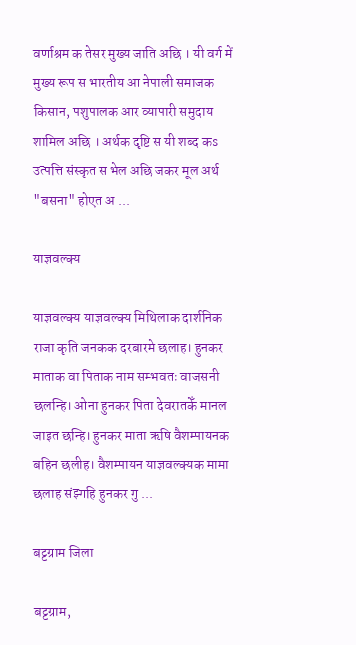वर्णाश्रम क तेसर मुख्य जाति अछि । यी वर्ग में मुख्य रूप स भारतीय आ नेपाली समाजक किसान, पशुपालक आर व्यापारी समुदाय शामिल अछि । अर्थक दृष्टि स यी शब्द कs उत्पत्ति संस्कृत स भेल अछि जकर मूल अर्थ "बसना" होएत अ ...

याज्ञवल्क्य

याज्ञवल्क्य याज्ञवल्क्य मिथिलाक दार्शनिक राजा कृति जनकक दरबारमे छलाह। हुनकर माताक वा पिताक नाम सम्भवतः वाजसनी छलन्हि। ओना हुनकर पिता देवरातकेँ मानल जाइत छन्हि। हुनकर माता ऋषि वैशम्पायनक बहिन छलीह। वैशम्पायन याज्ञवल्क्यक मामा छलाह संझ्गहि हुनकर गु ...

बट्टग्राम जिला

बट्टग्राम,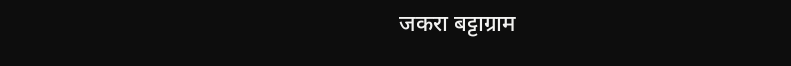जकरा बट्टाग्राम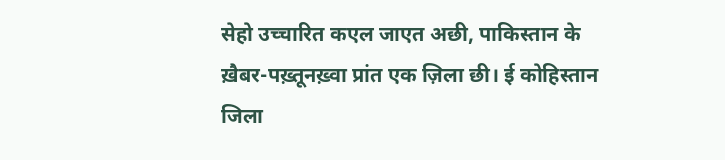सेहो उच्चारित कएल जाएत अछी, पाकिस्तान के ख़ैबर-पख़्तूनख़्वा प्रांत एक ज़िला छी। ई कोहिस्तान जिला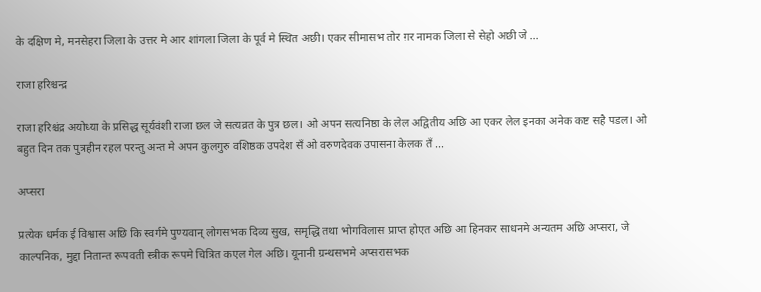के दक्षिण मे, मनसेहरा जिला के उत्तर मे आर शांगला जिला के पूर्व मे स्थित अछी। एकर सीमासभ तोर ग़र नामक जिला से सेहो अछी जे ...

राजा हरिश्चन्द्र

राजा हरिश्चंद्र अयोध्या के प्रसिद्ध सूर्यवंशी राजा छल जे सत्यव्रत के पुत्र छल। ओ अपन सत्यनिष्ठा के लेल अद्वितीय अछि आ एकर लेल इनका अनेक कष्ट सहै पडल। ओ बहुत दिन तक पुत्रहीन रहल परन्तु अन्त मे अपन कुलगुरु वशिष्ठक उपदेश सँ ओ वरुणदेवक उपासना केलक तँ ...

अप्सरा

प्रत्येक धर्मक ई विश्वास अछि कि स्वर्गमे पुण्यवान् लोगसभक दिव्य सुख, समृद्धि तथा भोगविलास प्राप्त होएत अछि आ हिनकर साधनमे अन्यतम अछि अप्सरा, जे काल्पनिक, मुद्दा नितान्त रूपवती स्त्रीक रूपमे चित्रित कएल गेल अछि। यूनानी ग्रन्थसभमे अप्सरासभक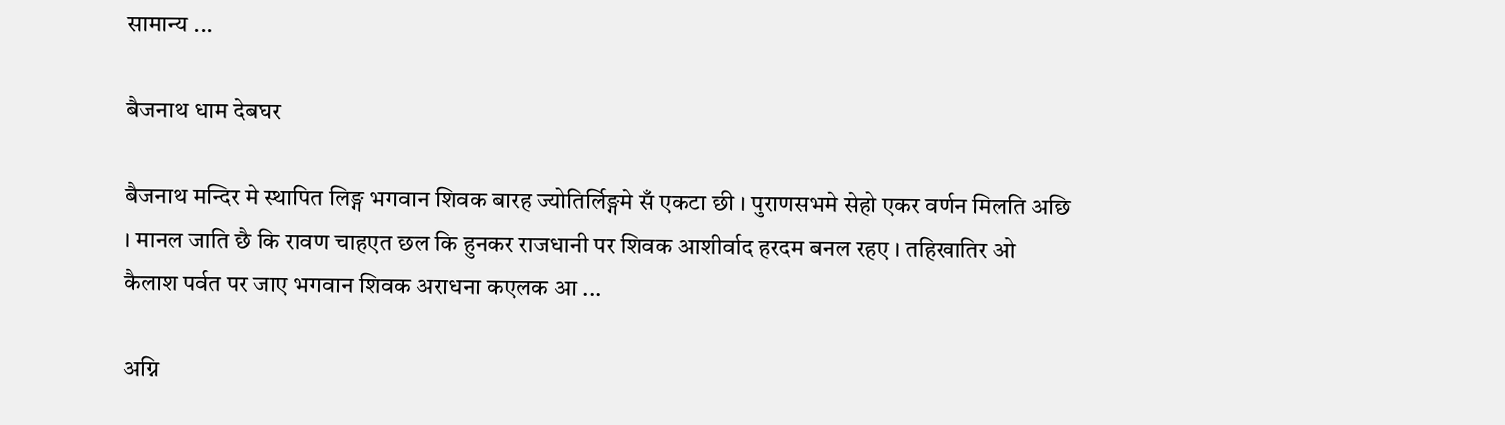सामान्य ...

बैजनाथ धाम देबघर

बैजनाथ मन्दिर मे स्थापित लिङ्ग भगवान शिवक बारह ज्योतिर्लिङ्गमे सँ एकटा छी । पुराणसभमे सेहो एकर वर्णन मिलति अछि । मानल जाति छै कि रावण चाहएत छल कि हुनकर राजधानी पर शिवक आशीर्वाद हरदम बनल रहए । तहिखातिर ओ कैलाश पर्वत पर जाए भगवान शिवक अराधना कएलक आ ...

अग्नि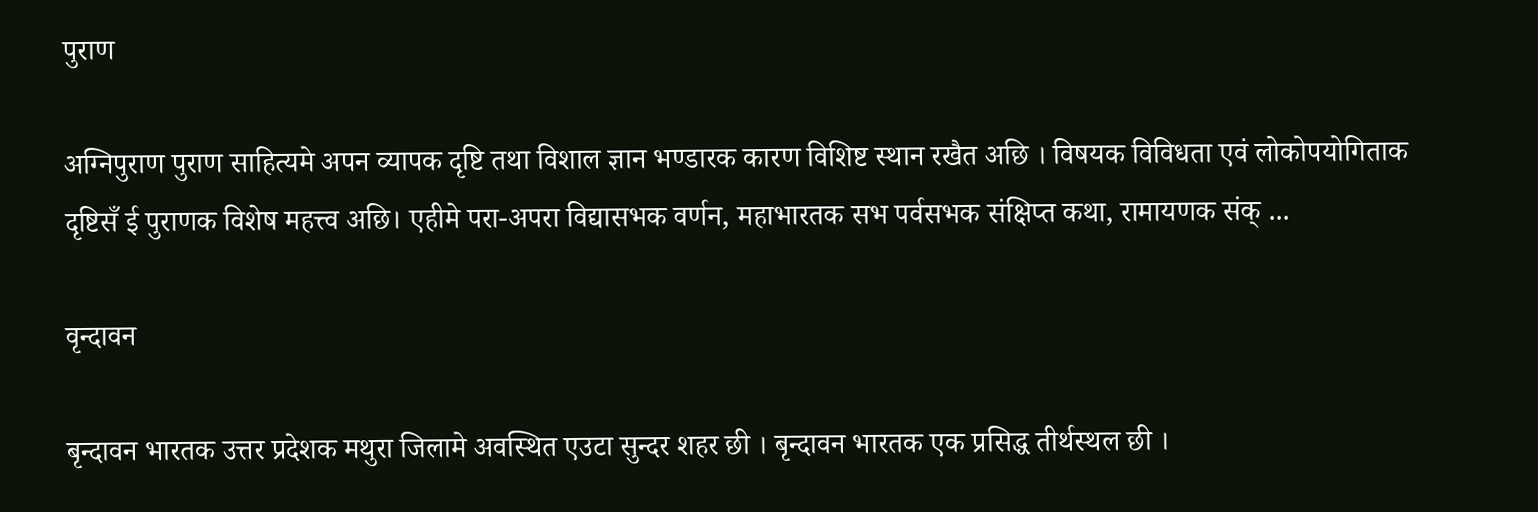पुराण

अग्निपुराण पुराण साहित्यमे अपन व्यापक दृष्टि तथा विशाल ज्ञान भण्डारक कारण विशिष्ट स्थान रखैत अछि । विषयक विविधता एवं लोकोपयोगिताक दृष्टिसँ ई पुराणक विशेष महत्त्व अछि। एहीमे परा-अपरा विद्यासभक वर्णन, महाभारतक सभ पर्वसभक संक्षिप्त कथा, रामायणक संक् ...

वृन्दावन

बृन्दावन भारतक उत्तर प्रदेशक मथुरा जिलामे अवस्थित एउटा सुन्दर शहर छी । बृन्दावन भारतक एक प्रसिद्ध तीर्थस्थल छी ।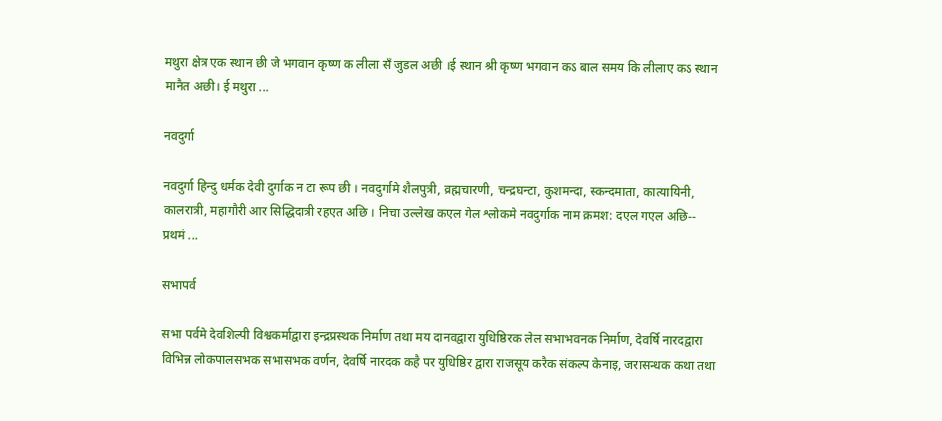मथुरा क्षेत्र एक स्थान छी जे भगवान कृष्ण क लीला सँ जुडल अछी ।ई स्थान श्री कृष्ण भगवान कऽ बाल समय कि लीलाए कऽ स्थान मानैत अछी। ई मथुरा ...

नवदुर्गा

नवदुर्गा हिन्दु धर्मक देवी दुर्गाक न टा रूप छी । नवदुर्गामे शैलपुत्री, व्रह्मचारणी, चन्द्रघन्टा, कुशमन्दा, स्कन्दमाता, कात्यायिनी, कालरात्री, महागौरी आर सिद्धिदात्री रहएत अछि । निचा उल्लेख कएल गेल श्लोकमे नवदुर्गाक नाम क्रमश: दएल गएल अछि-- प्रथमं ...

सभापर्व

सभा पर्वमे देवशिल्पी विश्वकर्माद्वारा इन्द्रप्रस्थक निर्माण तथा मय दानवद्वारा युधिष्ठिरक लेल सभाभवनक निर्माण, देवर्षि नारदद्वारा विभिन्न लोकपालसभक सभासभक वर्णन, देवर्षि नारदक कहै पर युधिष्ठिर द्वारा राजसूय करैक संकल्प केनाइ, जरासन्धक कथा तथा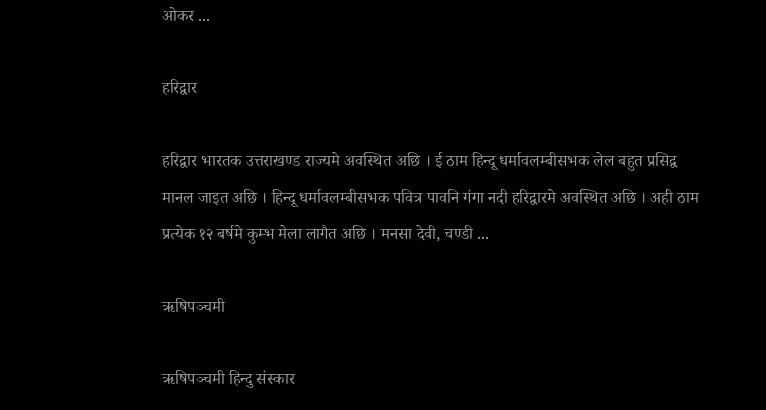ओकर ...

हरिद्वार

हरिद्वार भारतक उत्तराखण्ड राज्यमे अवस्थित अछि । ई ठाम हिन्दू धर्मावलम्बीसभक लेल बहुत प्रसिद्व मानल जाइत अछि । हिन्दू धर्मावलम्बीसभक पवित्र पावनि गंगा नदी हरिद्वारमे अवस्थित अछि । अही ठाम प्रत्येक १२ बर्षमे कुम्भ मेला लागैत अछि । मनसा देवी, चण्डी ...

ऋषिपञ्चमी

ऋषिपञ्चमी हिन्दु संस्कार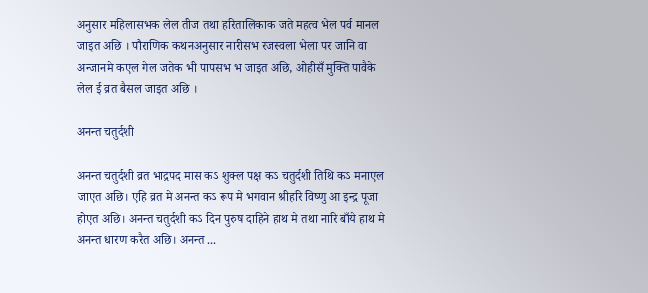अनुसार महिलासभक लेल तीज तथा हरितालिकाक जते महत्व भेल पर्व मानल जाइत अछि । पौराणिक कथनअनुसार नारीसभ रजस्वला भेला पर जानि वा अन्जानमे कएल गेल जतेक भी पापसभ भ जाइत अछि, ओहीसँ मुक्ति पावैके लेल ई व्रत बैसल जाइत अछि ।

अनन्त चतुर्दशी

अनन्त चतुर्दशी व्रत भाद्रपद मास कऽ शुक्ल पक्ष कऽ चतुर्दशी तिथि कऽ मनाएल जाएत अछि। एहि व्रत मे अनन्त कऽ रूप मे भगवान श्रीहरि विष्णु आ इन्द्र पूजा होएत अछि। अनन्त चतुर्दशी कऽ दिन पुरुष दाहिने हाथ मे तथा नारि बाँये हाथ मे अनन्त धारण करैत अछि। अनन्त ...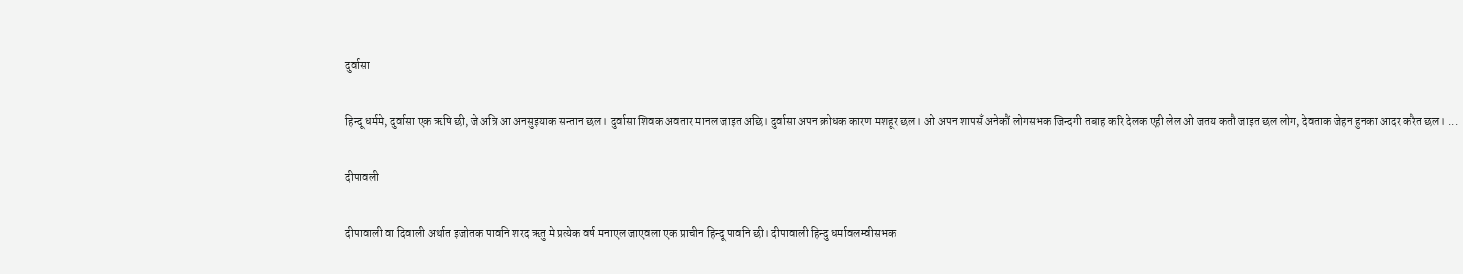दुर्वासा

हिन्दू धर्ममे, दुर्वासा एक ऋषि छी, जे अत्रि आ अनसुइयाक सन्तान छल। दुर्वासा शिवक अवतार मानल जाइत अछि। दुर्वासा अपन क्रोधक कारण मशहूर छल। ओ अपन शापसँ अनेकौं लोगसभक जिन्दगी तबाह करि देलक एही लेल ओ जतय कतौ जाइत छल लोग, देवताक जेहन हुनका आदर करैत छल। ...

दीपावली

दीपावाली वा दिवाली अर्थात इजोतक पावनि शरद ऋतु मे प्रत्येक वर्ष मनाएल जाएवला एक प्राचीन हिन्दू पावनि छी। दीपावाली हिन्दु धर्मावलम्वीसभक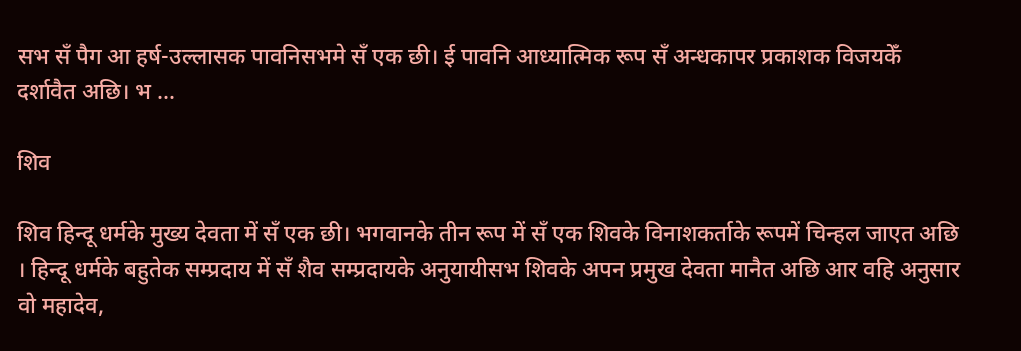सभ सँ पैग आ हर्ष-उल्लासक पावनिसभमे सँ एक छी। ई पावनि आध्यात्मिक रूप सँ अन्धकापर प्रकाशक विजयकेँ दर्शावैत अछि। भ ...

शिव

शिव हिन्दू धर्मके मुख्य देवता में सँ एक छी। भगवानके तीन रूप में सँ एक शिवके विनाशकर्ताके रूपमें चिन्हल जाएत अछि । हिन्दू धर्मके बहुतेक सम्प्रदाय में सँ शैव सम्प्रदायके अनुयायीसभ शिवके अपन प्रमुख देवता मानैत अछि आर वहि अनुसार वो महादेव,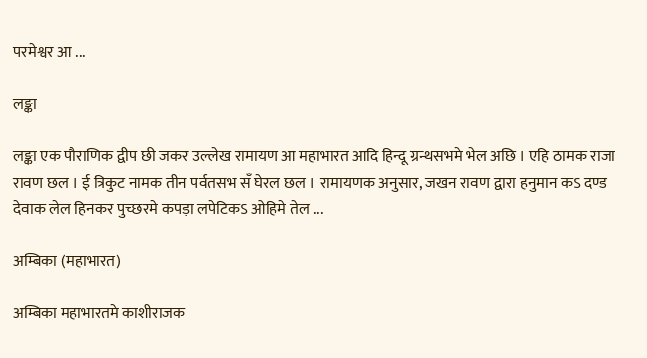परमेश्वर आ ...

लङ्का

लङ्का एक पौराणिक द्वीप छी जकर उल्लेख रामायण आ महाभारत आदि हिन्दू ग्रन्थसभमे भेल अछि । एहि ठामक राजा रावण छल । ई त्रिकुट नामक तीन पर्वतसभ सँ घेरल छल । रामायणक अनुसार, जखन रावण द्वारा हनुमान कऽ दण्ड देवाक लेल हिनकर पुच्छरमे कपड़ा लपेटिकऽ ओहिमे तेल ...

अम्बिका (महाभारत)

अम्बिका महाभारतमे काशीराजक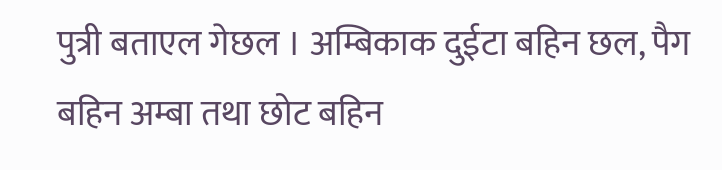पुत्री बताएल गेछल । अम्बिकाक दुईटा बहिन छल, पैग बहिन अम्बा तथा छोट बहिन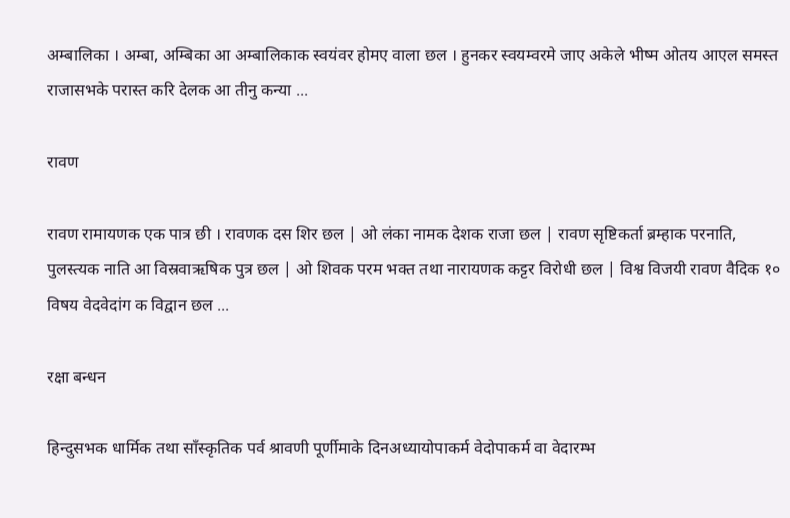अम्बालिका । अम्बा, अम्बिका आ अम्बालिकाक स्वयंवर होमए वाला छल । हुनकर स्वयम्वरमे जाए अकेले भीष्म ओतय आएल समस्त राजासभके परास्त करि देलक आ तीनु कन्या ...

रावण

रावण रामायणक एक पात्र छी । रावणक दस शिर छल | ओ लंका नामक देशक राजा छल | रावण सृष्टिकर्ता ब्रम्हाक परनाति, पुलस्त्यक नाति आ विस्रवाऋषिक पुत्र छल | ओ शिवक परम भक्त तथा नारायणक कट्टर विरोधी छल | विश्व विजयी रावण वैदिक १० विषय वेदवेदांग क विद्वान छल ...

रक्षा बन्धन

हिन्दुसभक धार्मिक तथा साँस्कृतिक पर्व श्रावणी पूर्णीमाके दिनअध्यायोपाकर्म वेदोपाकर्म वा वेदारम्भ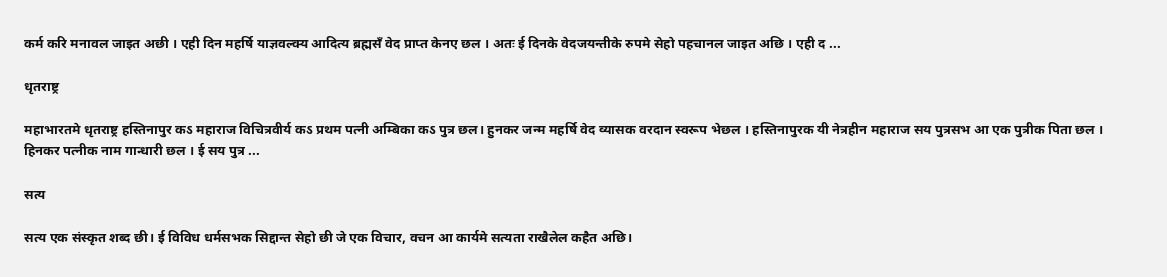कर्म करि मनावल जाइत अछी । एही दिन महर्षि याज्ञवल्क्य आदित्य ब्रह्मसँ वेद प्राप्त केनए छल । अतः ई दिनके वेदजयन्तीके रुपमे सेहो पहचानल जाइत अछि । एही द ...

धृतराष्ट्र

महाभारतमे धृतराष्ट्र हस्तिनापुर कऽ महाराज विचित्रवीर्य कऽ प्रथम पत्नी अम्बिका कऽ पुत्र छल। हुनकर जन्म महर्षि वेद व्यासक वरदान स्वरूप भेछल । हस्तिनापुरक यी नेत्रहीन महाराज सय पुत्रसभ आ एक पुत्रीक पिता छल । हिनकर पत्नीक नाम गान्धारी छल । ई सय पुत्र ...

सत्य

सत्य एक संस्कृत शब्द छी। ई विविध धर्मसभक सिद्दान्त सेहो छी जे एक विचार, वचन आ कार्यमे सत्यता राखैलेल कहैत अछि।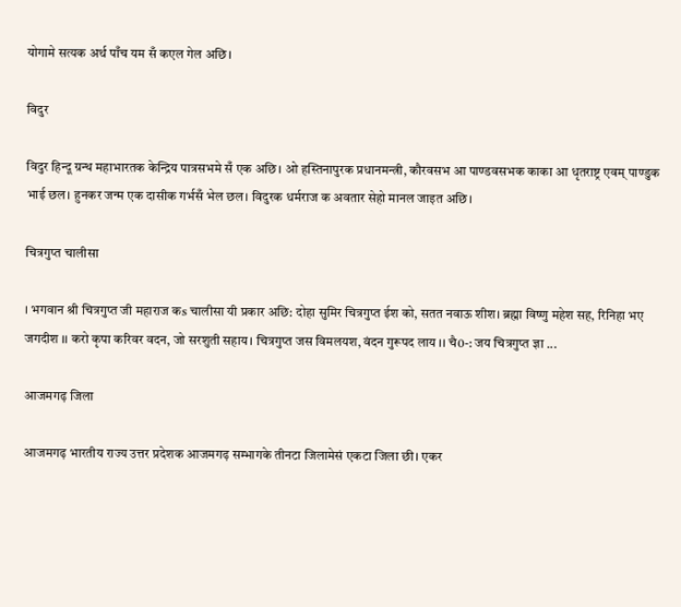योगामे सत्यक अर्थ पाँच यम सँ कएल गेल अछि।

विदुर

विदुर हिन्दू ग्रन्थ महाभारतक केन्द्रिय पात्रसभमे सँ एक अछि। ओ हस्तिनापुरक प्रधानमन्त्री, कौरवसभ आ पाण्डवसभक काका आ धृतराष्ट्र एवम् पाण्डुक भाई छल। हुनकर जन्म एक दासीक गर्भसँ भेल छल। विदुरक धर्मराज क अवतार सेहो मानल जाइत अछि।

चित्रगुप्त चालीसा

। भगवान श्री चित्रगुप्त जी महाराज कs चालीसा यी प्रकार अछि: दोहा सुमिर चित्रगुप्त ईश को, सतत नवाऊ शीश। ब्रह्मा विष्णु महेश सह, रिनिहा भए जगदीश ।। करो कृपा करिवर वदन, जो सरशुती सहाय। चित्रगुप्त जस विमलयश, वंदन गुरूपद लाय ।। चै0-: जय चित्रगुप्त ज्ञा ...

आजमगढ़ जिला

आजमगढ़ भारतीय राज्य उत्तर प्रदेशक आजमगढ़ सम्भागके तीनटा जिलामेसं एकटा जिला छी। एकर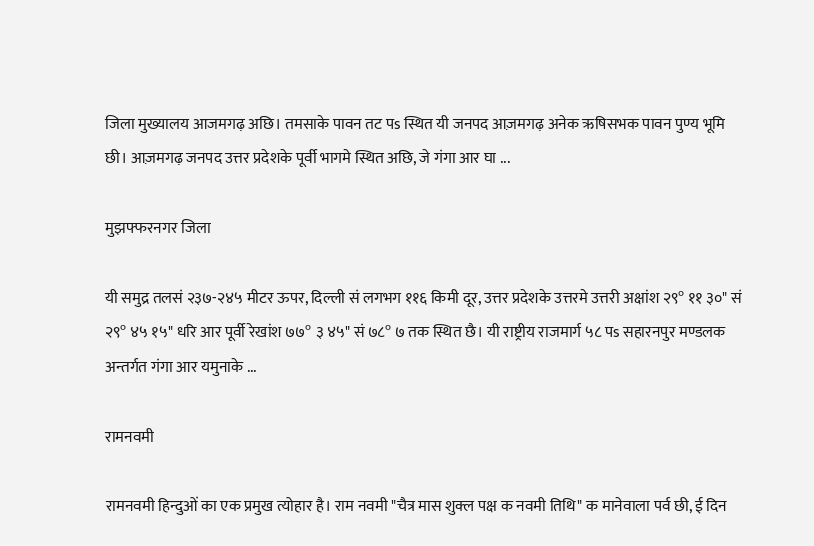जिला मुख्यालय आजमगढ़ अछि। तमसाके पावन तट पs स्थित यी जनपद आज़मगढ़ अनेक ऋषिसभक पावन पुण्य भूमि छी। आज़मगढ़ जनपद उत्तर प्रदेशके पूर्वी भागमे स्थित अछि, जे गंगा आर घा ...

मुझफ्फरनगर जिला

यी समुद्र तलसं २३७-२४५ मीटर ऊपर, दिल्ली सं लगभग ११६ किमी दूर, उत्तर प्रदेशके उत्तरमे उत्तरी अक्षांश २९º ११ ३०" सं २९º ४५ १५" धरि आर पूर्वी रेखांश ७७º ३ ४५" सं ७८º ७ तक स्थित छै। यी राष्ट्रीय राजमार्ग ५८ पs सहारनपुर मण्डलक अन्तर्गत गंगा आर यमुनाके ...

रामनवमी

रामनवमी हिन्दुओं का एक प्रमुख त्योहार है। राम नवमी "चैत्र मास शुक्ल पक्ष क नवमी तिथि" क मानेवाला पर्व छी, ई दिन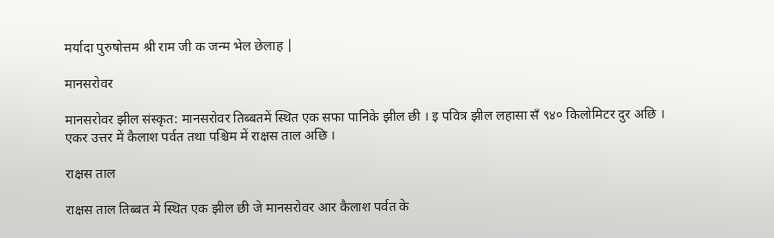मर्यादा पुरुषोत्तम श्री राम जी क जन्म भेल छेलाह |

मानसरोवर

मानसरोवर झील संस्कृत: मानसरोवर तिब्बतमें स्थित एक सफा पानिके झील छी । इ पवित्र झील लहासा सँ ९४० किलोमिटर दुर अछि । एकर उत्तर में कैलाश पर्वत तथा पश्चिम में राक्षस ताल अछि ।

राक्षस ताल

राक्षस ताल तिब्बत में स्थित एक झील छी जे मानसरोवर आर कैलाश पर्वत के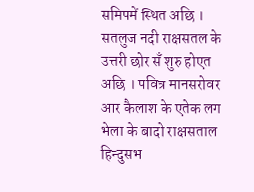समिपमें स्थित अछि । सतलुज नदी राक्षसतल के उत्तरी छोर सँ शुरु होएत अछि । पवित्र मानसरोवर आर कैलाश के एतेक लग भेला के बादो राक्षसताल हिन्दुसभ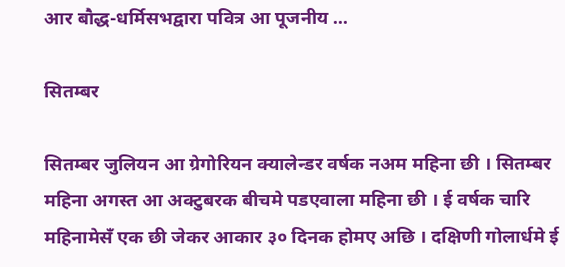आर बौद्ध-धर्मिसभद्वारा पवित्र आ पूजनीय ...

सितम्बर

सितम्बर जुलियन आ ग्रेगोरियन क्यालेन्डर वर्षक नअम महिना छी । सितम्बर महिना अगस्त आ अक्टुबरक बीचमे पडएवाला महिना छी । ई वर्षक चारि महिनामेसँ एक छी जेकर आकार ३० दिनक होमए अछि । दक्षिणी गोलार्धमे ई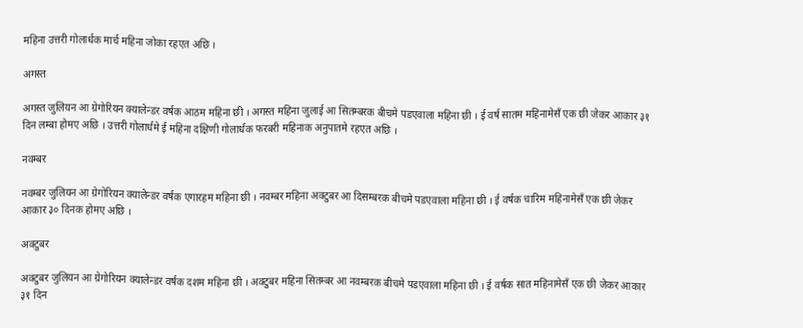महिना उत्तरी गोलार्धक मार्च महिना जोका रहएत अछि ।

अगस्त

अगस्त जुलियन आ ग्रेगोरियन क्यालेन्डर वर्षक आठम महिना छी । अगस्त महिना जुलाई आ सितम्बरक बीचमे पडएवाला महिना छी । ई वर्ष सातम महिनामेसँ एक छी जेकर आकार ३१ दिन लम्बा होमए अछि । उत्तरी गोलार्धमे ई महिना दक्षिणी गोलार्धक फरबरी महिनाक अनुपातमे रहएत अछि ।

नवम्बर

नवम्बर जुलियन आ ग्रेगोरियन क्यालेन्डर वर्षक एगारहम महिना छी । नवम्बर महिना अक्टुबर आ दिसम्बरक बीचमे पडएवाला महिना छी । ई वर्षक चारिम महिनामेसँ एक छी जेकर आकार ३० दिनक होमए अछि ।

अक्टुबर

अक्टुबर जुलियन आ ग्रेगोरियन क्यालेन्डर वर्षक दशम महिना छी । अक्टुबर महिना सितम्बर आ नवम्बरक बीचमे पडएवाला महिना छी । ई वर्षक सात महिनामेसँ एक छी जेकर आकार ३१ दिन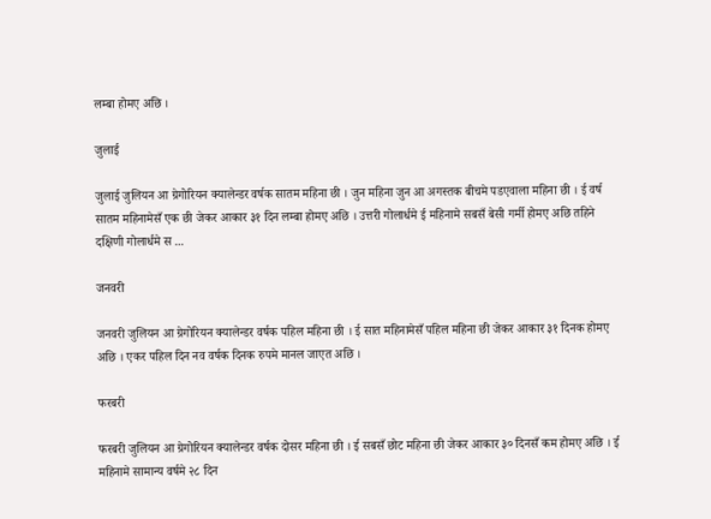लम्बा होमए अछि ।

जुलाई

जुलाई जुलियन आ ग्रेगोरियन क्यालेन्डर वर्षक सातम महिना छी । जुन महिना जुन आ अगस्तक बीचमे पडएवाला महिना छी । ई वर्ष सातम महिनामेसँ एक छी जेकर आकार ३१ दिन लम्बा होमए अछि । उत्तरी गोलार्धमे ई महिनामे सबसँ बेसी गर्मी होमए अछि तहिने दक्षिणी गोलार्धमे स ...

जनवरी

जनवरी जुलियन आ ग्रेगोरियन क्यालेन्डर वर्षक पहिल महिना छी । ई सात महिनामेसँ पहिल महिना छी जेकर आकार ३१ दिनक होमए अछि । एकर पहिल दिन नव वर्षक दिनक रुपमे मानल जाएत अछि ।

फरबरी

फरबरी जुलियन आ ग्रेगोरियन क्यालेन्डर वर्षक दोसर महिना छी । ई सबसँ छोट महिना छी जेकर आकार ३० दिनसँ कम होमए अछि । ई महिनामे सामान्य वर्षमे २८ दिन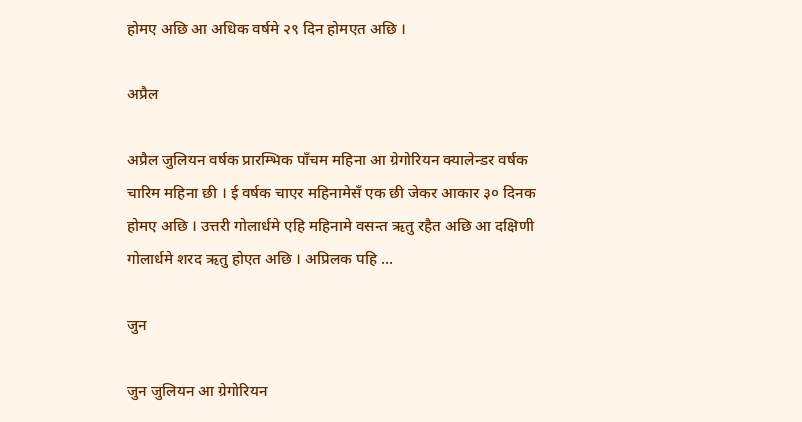होमए अछि आ अधिक वर्षमे २९ दिन होमएत अछि ।

अप्रैल

अप्रैल जुलियन वर्षक प्रारम्भिक पाँचम महिना आ ग्रेगोरियन क्यालेन्डर वर्षक चारिम महिना छी । ई वर्षक चाएर महिनामेसँ एक छी जेकर आकार ३० दिनक होमए अछि । उत्तरी गोलार्धमे एहि महिनामे वसन्त ऋतु रहैत अछि आ दक्षिणी गोलार्धमे शरद ऋतु होएत अछि । अप्रिलक पहि ...

जुन

जुन जुलियन आ ग्रेगोरियन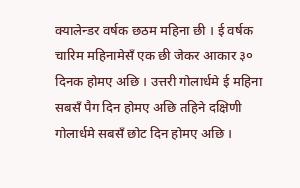क्यालेन्डर वर्षक छठम महिना छी । ई वर्षक चारिम महिनामेसँ एक छी जेकर आकार ३० दिनक होमए अछि । उत्तरी गोलार्धमे ई महिना सबसँ पैग दिन होमए अछि तहिने दक्षिणी गोलार्धमे सबसँ छोट दिन होमए अछि ।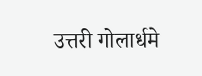उत्तरी गोलार्धमे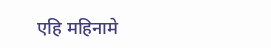एहि महिनामे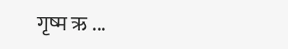गृष्म ऋ ...